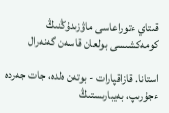قىتاي ءتوراعاسى ماۋزىدۇڭنىڭ كومەكشىسى بولعان قاسەن گەنەرال

استانا. قازاقپارات - بوتەن ەلدە، جات جەردە ءجۇرىپ، بەيبارىستىڭ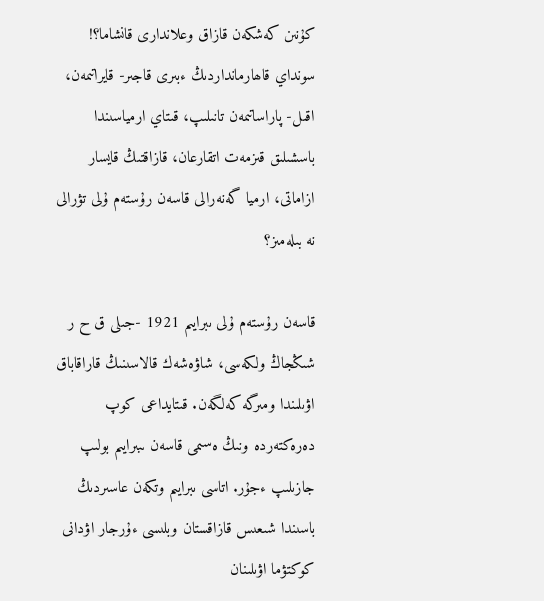كۇنىن كەشكەن قازاق وعلاندارى قانشاما؟! سونداي قاھارمانداردىڭ ءبىرى قاجىر- قايراتىمەن، اقىل- پاراساتىمەن تانىلىپ، قىتاي ارمياسىندا باسشىلىق قىزمەت اتقارعان، قازاقتىڭ قايسار ازاماتى، ارميا گەنەرالى قاسەن رۇستەم ۇلى تۋرالى نە بىلەمىز؟

قاسەن رۇستەم ۇلى ىبرايىم 1921 -جىلى ق ح ر شىڭجاڭ ولكەسى، شاۋەشەك قالاسىنىڭ قاراقاباق اۋىلىندا ومىرگە كەلگەن. قىتايداعى كوپ دەرەكتەردە ونىڭ ەسىمى قاسەن ىبىرايىم بولىپ جازىلىپ ءجۇر. اتاسى ىبرايىم وتكەن عاسىردىڭ باسىندا شىعىس قازاقستان وبلىسى ءۇرجار اۋدانى كوكتۋما اۋىلىنان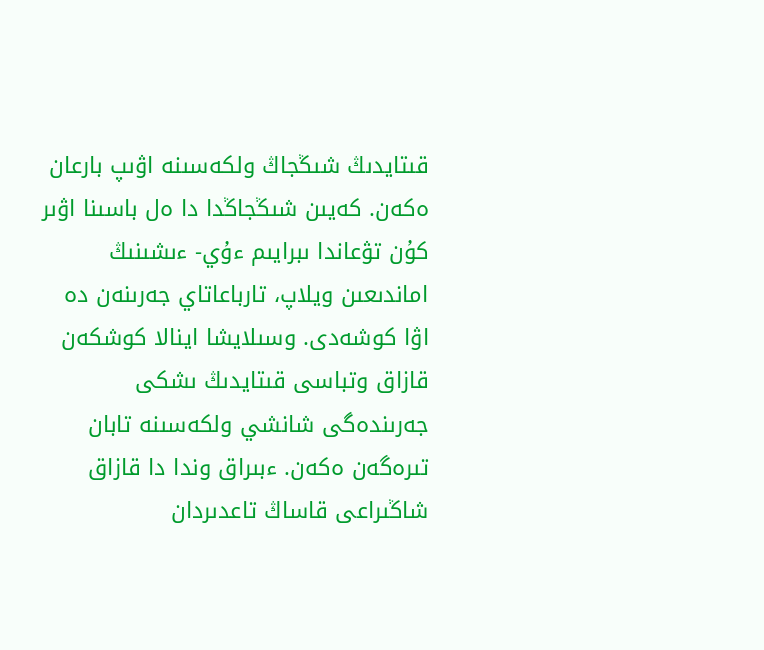قىتايدىڭ شىڭجاڭ ولكەسىنە اۋىپ بارعان ەكەن. كەيىن شىڭجاڭدا دا ەل باسىنا اۋىر كۇن تۋعاندا ىبرايىم ءۇي- ءىشىنىڭ اماندىعىن ويلاپ، تارباعاتاي جەرىنەن دە اۋا كوشەدى. وسىلايشا اينالا كوشكەن قازاق وتباسى قىتايدىڭ ىشكى جەرىندەگى شانشي ولكەسىنە تابان تىرەگەن ەكەن. ءبىراق وندا دا قازاق شاڭىراعى قاساڭ تاعدىردان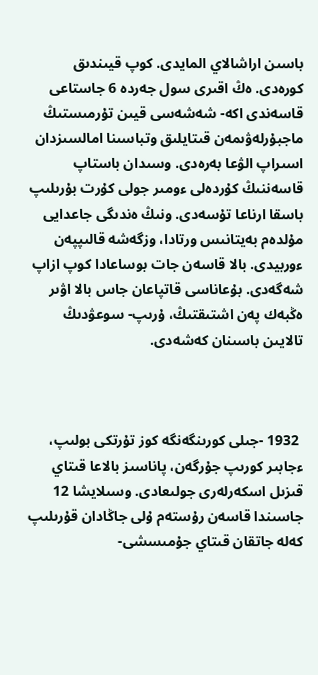باسىن اراشالاي المايدى. كوپ قيىندىق كورەدى. ەڭ اقىرى سول جەردە 6 جاستاعى قاسەندى اكە- شەشەسى قيىن تۇرمىستىڭ ماجبۇرلەۋىمەن قىتايلىق وتباسىنا امالسىزدان اسىراپ الۋعا بەرەدى. وسىدان باستاپ قاسەننىڭ كۇردەلى ءومىر جولى كۇرت بۇرىلىپ باسقا ارناعا تۇسەدى. ونىڭ ەندىگى جاعدايى مۇلدەم بەيتانىس ورتادا، وزگەشە قالىپپەن ءوربيدى. بالا قاسەن جات بوساعادا كوپ ازاپ شەگەدى. بۇعاناسى قاتپاعان جاس بالا اۋىر ەڭبەك پەن اشتىقتىڭ، ۇرىپ- سوعۋدىڭ تالايىن باسىنان كەشەدى.



 1932 -جىلى كورىنگەنگە كوز تۇرتكى بولىپ، ءجابىر كورىپ جۇرگەن، پاناسىز بالاعا قىتاي قىزىل اسكەرلەرى جولىعادى. وسىلايشا 12 جاسىندا قاسەن رۇستەم ۇلى جاڭادان قۇرىلىپ كەلە جاتقان قىتاي جۇمىسشى-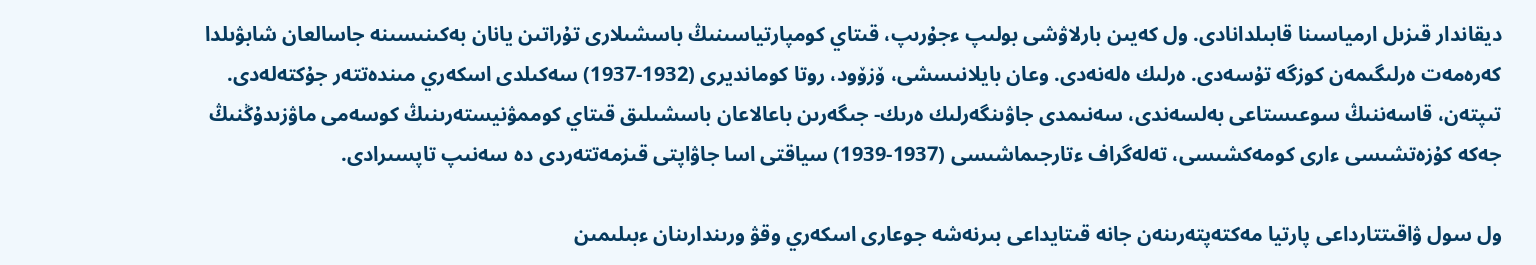ديقاندار قىزىل ارمياسىنا قابىلدانادى. ول كەيىن بارلاۋشى بولىپ ءجۇرىپ، قىتاي كومپارتياسىنىڭ باسشىلارى تۇراتىن يانان بەكىنىسىنە جاسالعان شابۋىلدا كەرەمەت ەرلىگىمەن كوزگە تۇسەدى. ەرلىك ەلەنەدى. وعان بايلانىسشى، ۆزۆود، روتا كومانديرى (1932-1937) سەكىلدى اسكەري مىندەتتەر جۇكتەلەدى. تىپتەن، قاسەننىڭ سوعىستاعى بەلسەندى، سەنىمدى جاۋىنگەرلىك ەرىك- جىگەرىن باعالاعان باسشىلىق قىتاي كوممۋنيستەرىنىڭ كوسەمى ماۋزىدۇڭنىڭ جەكە كۇزەتشىسى ءارى كومەكشىسى، تەلەگراف ءتارجىماشىسى (1937-1939) سياقتى اسا جاۋاپتى قىزمەتتەردى دە سەنىپ تاپسىرادى.

ول سول ۋاقىتتارداعى پارتيا مەكتەپتەرىنەن جانە قىتايداعى بىرنەشە جوعارى اسكەري وقۋ ورىندارىنان ءبىلىمىن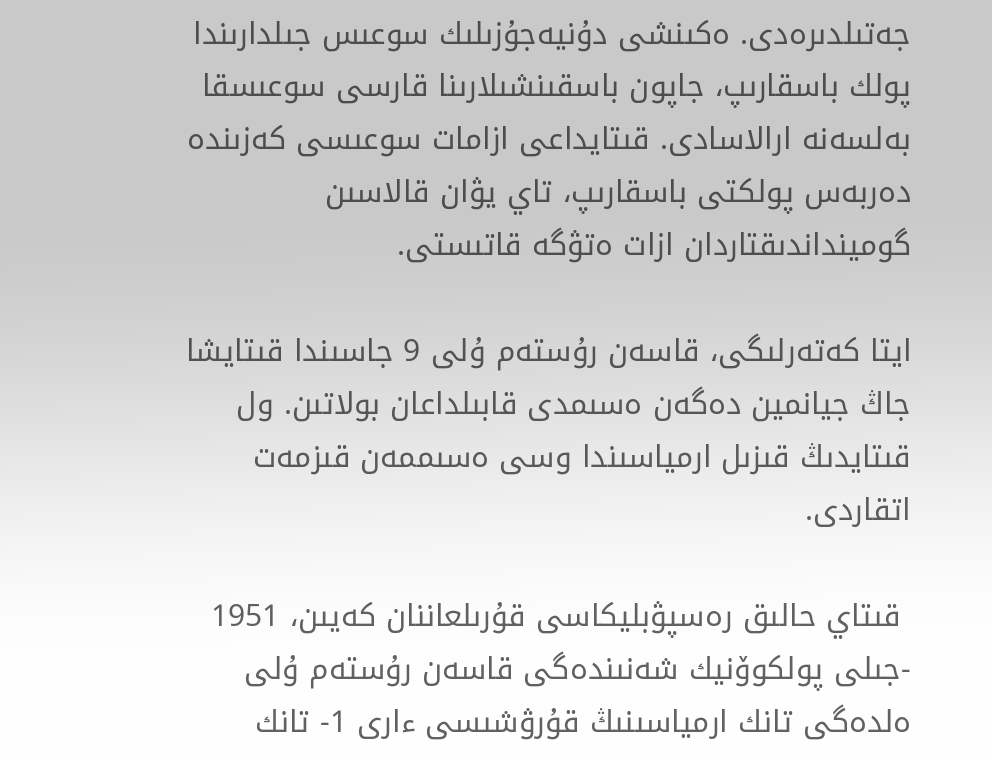جەتىلدىرەدى. ەكىنشى دۇنيەجۇزىلىك سوعىس جىلدارىندا پولك باسقارىپ، جاپون باسقىنشىلارىنا قارسى سوعىسقا بەلسەنە ارالاسادى. قىتايداعى ازامات سوعىسى كەزىندە دەربەس پولكتى باسقارىپ، تاي يۋان قالاسىن گومينداندىقتاردان ازات ەتۋگە قاتىستى.

ايتا كەتەرلىگى، قاسەن رۇستەم ۇلى 9 جاسىندا قىتايشا جاڭ جيانمين دەگەن ەسىمدى قابىلداعان بولاتىن. ول قىتايدىڭ قىزىل ارمياسىندا وسى ەسىممەن قىزمەت اتقاردى.

 قىتاي حالىق رەسپۋبليكاسى قۇرىلعاننان كەيىن، 1951 -جىلى پولكوۆنيك شەنىندەگى قاسەن رۇستەم ۇلى ەلدەگى تانك ارمياسىنىڭ قۇرۋشىسى ءارى 1- تانك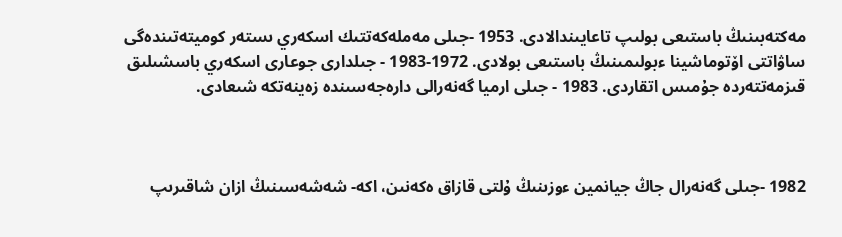مەكتەبىنىڭ باستىعى بولىپ تاعايىندالادى. 1953 -جىلى مەملەكەتتىك اسكەري ىستەر كوميتەتىندەگى ساۋاتتى اۆتوماشينا ءبولىمىنىڭ باستىعى بولادى. 1972-1983 - جىلدارى جوعارى اسكەري باسشىلىق قىزمەتتەردە جۇمىس اتقاردى. 1983 - جىلى ارميا گەنەرالى دارەجەسىندە زەينەتكە شىعادى.



1982 -جىلى گەنەرال جاڭ جيانمين ءوزىنىڭ ۇلتى قازاق ەكەنىن، اكە- شەشەسىنىڭ ازان شاقىرىپ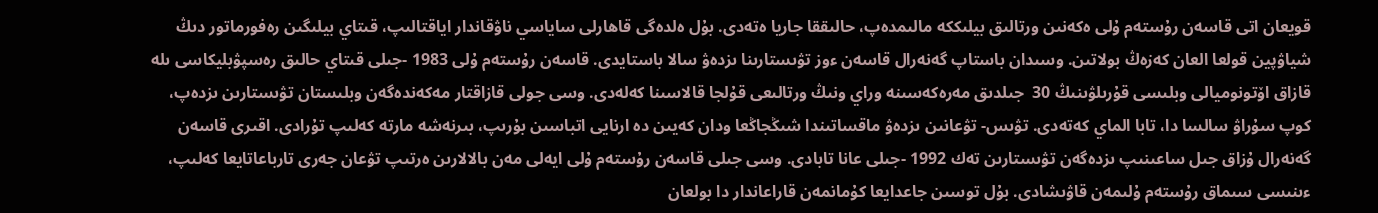قويعان اتى قاسەن رۇستەم ۇلى ەكەنىن ورتالىق بيلىككە مالىمدەپ، حالىققا جاريا ەتەدى. بۇل ەلدەگى قاھارلى ساياسي ناۋقاندار اياقتالىپ، قىتاي بيلىگىن رەفورماتور دىڭ شياۋپين قولعا العان كەزەڭ بولاتىن. وسىدان باستاپ گەنەرال قاسەن ءوز تۋىستارىنا ىزدەۋ سالا باستايدى. قاسەن رۇستەم ۇلى 1983 -جىلى قىتاي حالىق رەسپۋبليكاسى ىلە قازاق اۆتونوميالى وبلىسى قۇرىلۋىنىڭ 30  جىلدىق مەرەكەسىنە وراي ونىڭ ورتالىعى قۇلجا قالاسىنا كەلەدى. وسى جولى قازاقتار مەكەندەگەن وبلىستان تۋىستارىن ىزدەپ، كوپ سۇراۋ سالسا دا، تابا الماي كەتەدى. تۋىس- تۋعانىن ىزدەۋ ماقساتىندا شىڭجاڭعا ودان كەيىن دە ارنايى اتباسىن بۇرىپ، بىرنەشە مارتە كەلىپ تۇرادى. اقىرى قاسەن گەنەرال ۇزاق جىل ساعىنىپ ىزدەگەن تۋىستارىن تەك 1992 -جىلى عانا تابادى. وسى جىلى قاسەن رۇستەم ۇلى ايەلى مەن بالالارىن ەرتىپ تۋعان جەرى تارباعاتايعا كەلىپ، ءىنىسى سىماق رۇستەم ۇلىمەن قاۋىشادى. بۇل توسىن جاعدايعا كۇمانمەن قاراعاندار دا بولعان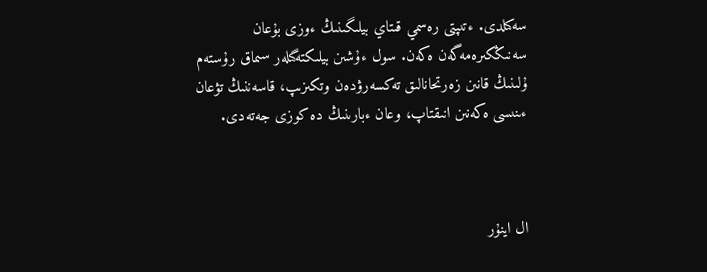سەكىلدى. ءتىپتى رەسمي قىتاي بيلىگىنىڭ ءوزى بۇعان سەنىڭكىرەمەگەن ەكەن. سول ءۇشىن بيلىكتەگىلەر سىماق رۇستەم ۇلىنىڭ قانىن زەرتحانالىق تەكسەرۋدەن وتكىزىپ، قاسەننىڭ تۋعان ءىنىسى ەكەنىن انىقتاپ، وعان ءبارىنىڭ دە كوزى جەتەدى.



ال اينۇر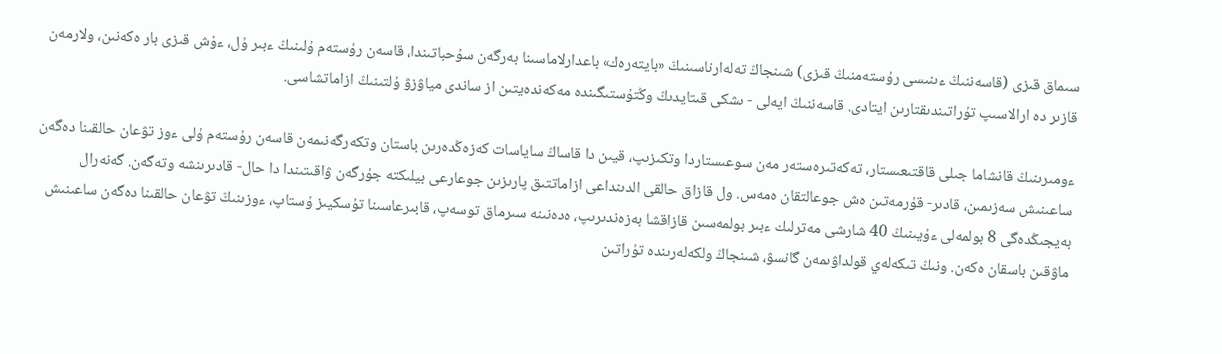سىماق قىزى (قاسەننىڭ ءىنىسى رۇستەمنىڭ قىزى) شىنجاڭ تەلەارناسىنىڭ «بايتەرەك» باعدارلاماسىنا بەرگەن سۇحباتىندا، قاسەن رۇستەم ۇلىنىڭ ءبىر ۇل، ءۇش قىزى بار ەكەنىن، ولارمەن قازىر دە ارالاسىپ تۇراتىندىقتارىن ايتادى. قاسەننىڭ ايەلى - ىشكى قىتايدىڭ وڭتۇستىگىندە مەكەندەيتىن از ساندى مياۋزۋ ۇلتىنىڭ ازاماتشاسى.

ءومىرىنىڭ قانشاما جىلى قاقتىعىستار، تەكەتىرەستەر مەن سوعىستاردا وتكىزىپ، قيىن دا قاساڭ ساياسات كەزەڭدەرىن باستان وتكەرگەنىمەن قاسەن رۇستەم ۇلى ءوز تۋعان حالقىنا دەگەن ساعىنىش سەزىمىن، قادىر- قۇرمەتىن ەش جوعالتقان ەمەس. ول قازاق حالقى الدىنداعى ازاماتتىق پارىزىن جوعارعى بيلىكتە جۇرگەن ۋاقىتىندا دا حال- قادىرىنشە وتەگەن. گەنەرال بەيجىڭدەگى 8 بولمەلى ءۇيىنىڭ 40 شارشى مەترلىك ءبىر بولمەسىن قازاقشا بەزەندىرىپ، ەدەنىنە سىرماق توسەپ، قابىرعاسىنا تۇسكيىز ۇستاپ، ءوزىنىڭ تۋعان حالقىنا دەگەن ساعىنىش ماۋقىن باسقان ەكەن. ونىڭ تىكەلەي قولداۋىمەن گانسۋ، شىنجاڭ ولكەلەرىندە تۇراتىن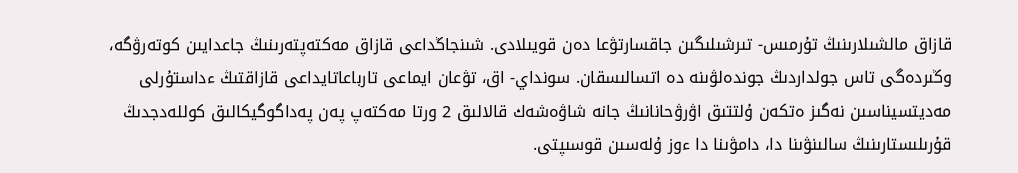قازاق مالشىلارىنىڭ تۇرمىس- تىرشىلىگىن جاقسارتۋعا دەن قويىلادى. شىنجاڭداعى قازاق مەكتەپتەرىنىڭ جاعدايىن كوتەرۋگە، وڭىردەگى تاس جولداردىڭ جوندەلۋىنە دە اتسالىسقان. سونداي- اق، تۋعان ايماعى تارباعاتايداعى قازاقتىڭ ءداستۇرلى مەديتسيناسىن نەگىز ەتكەن ۇلتتىق اۋرۋحانانىڭ جانە شاۋەشەك قالالىق 2 ورتا مەكتەپ پەن پەداگوگيكالىق كوللەدجدىڭ قۇرىلىستارىنىڭ سالىنۋىنا دا، دامۋىنا دا ءوز ۇلەسىن قوسىپتى.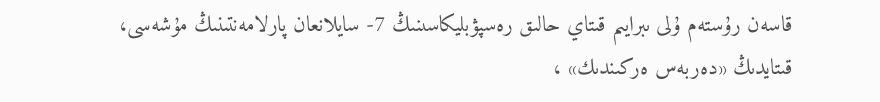قاسەن رۇستەم ۇلى ىبرايىم قىتاي حالىق رەسپۋبليكاسىنىڭ 7- سايلانعان پارلامەنتىنىڭ مۇشەسى، قىتايدىڭ «دەربەس ەركىندىك» ،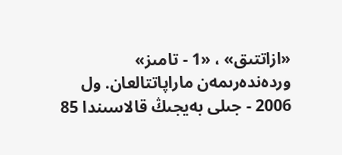«ازاتتىق» ، «1 - تامىز» وردەندەرىمەن ماراپاتتالعان. ول 2006 - جىلى بەيجىڭ قالاسىندا 85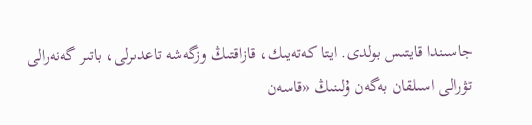جاسىندا قايتىس بولدى. ايتا كەتەيىك، قازاقتىڭ وزگەشە تاعدىرلى، باتىر گەنەرالى تۋرالى اسىلقان بەگەن ۇلىنىڭ «قاسەن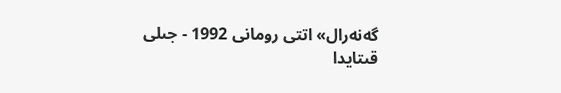گەنەرال» اتتى رومانى 1992 - جىلى قىتايدا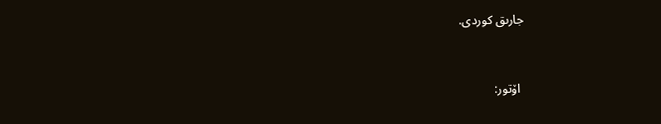جارىق كوردى.



 اۆتور: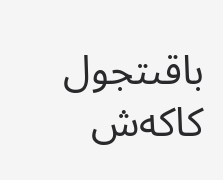باقىتجول كاكەش